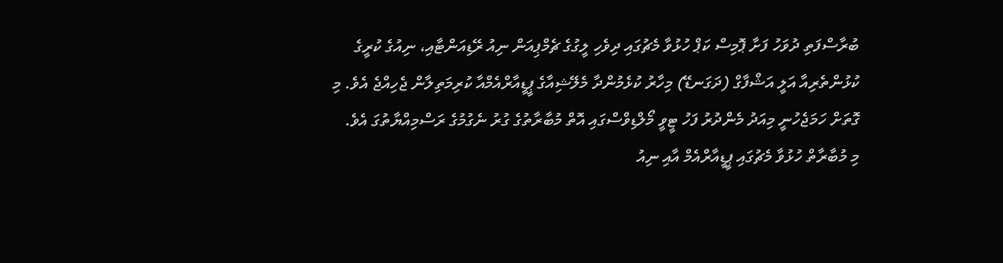ބުރާސްފަތި ދުވަހު ފަށާ ޕޮމިސް ކަޕް ހުޅުވާ މެޗުގައި ދިވެހި ލީގުގެ ޗެމްޕިއަން ނިއު ރޭޑިއަންޓާއި، ނިއުގެ ކުރީގެ ކުޅުންތެރިއާ އަލީ އަޝްފާގް (ދަގަނޑޭ) މިހާރު ކުޅެމުންދާ މެލޭޝިއާގެ ޕީޑީއާރްއެމްއާ ކުރިމަތިލާން ޖެހިއްޖެ އެވެ. މި ގޮތަށް ހަމަޖެހުނީ މިއަދު މެންދުރު ފަހު ޓީވީ މޯލްޑިވްސްގައި އޮތް މުބާރާތުގެ ގުރު ނެގުމުގެ ރަސްމިއްޔާތުގަ އެވެ.
މި މުބާރާތް ހުޅުވާ މެޗުގައި ޕީޑީއާރްއެމް އާއި ނިއު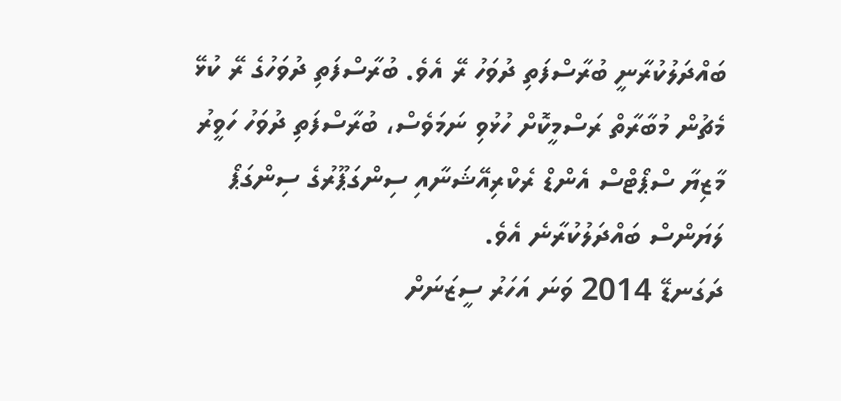ބައްދަލުކުރާނީ ބުރާސްފަތި ދުވަހު ރޭ އެވެ. ބުރާސްފަތި ދުވަހުގެ ރޭ ކުޅޭ މެޗުން މުބާރާތް ރަސްމީކޮށް ހުޅުވި ނަމަވެސް، ބުރާސްފަތި ދުވަހު ހަވީރު މާޒިޔާ ސްޕޯޓްސް އެންޑް ރެކްރިއޭޝަނާއި ސިންގަޕޫރުގެ ސިންގަޕޯ ލަޔަންސް ބައްދަލުކުރާނެ އެވެ.
ދަގަނޑޭ 2014 ވަނަ އަހަރު ސީޒަނަށް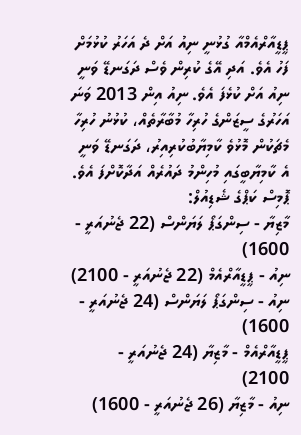ޕީޑީއާރްއެމްއާ ގުޅުނީ ނިއު އަށް ދެ އަހަރު ކުޅުމަށް ފަހު އެވެ. އަދި އޭގެ ކުރިން ވެސް ދަގަނޑޭ ވަނީ ނިއު އަށް ކުޅެފަ އެވެ. ނިއު އިން 2013 ވަނަ އަހަރުގެ ސީޒަންގެ ހުރިހާ މުބާރާތެއް، ކުޅުނު ހުރިހާ މެޗަކުން މޮޅުވެ ކާމިޔާބުކުރިއިރު، ދަގަނޑޭ ވަނީ އެ ކާމިޔާބީގައި މުހިންމު ދައުރެއް އަދާކޮށްފަ އެވެ.
ޕޮމިސް ކަޕްގެ ޝެޑިއުލް:
މާޒިޔާ - ސިންގަޕޯ ލަޔަންސް (22 ޖެނުއަރީ - 1600)
ނިއު - ޕީޑީއާރްއެމް (22 ޖެނުއަރީ - 2100)
ނިއު - ސިންގަޕޯ ލަޔަންސް (24 ޖެނުއަރީ - 1600)
ޕީޑީއާރްއެމް - މާޒިޔާ (24 ޖެނުއަރީ - 2100)
ނިއު - މާޒިޔާ (26 ޖެނުއަރީ - 1600)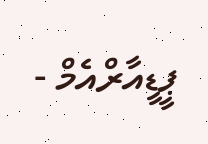ޕީޑީއާރްއެމް -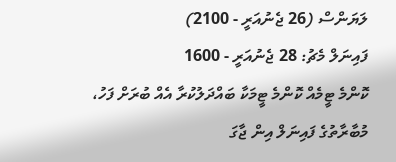ލަޔަންސް (26 ޖެނުއަރީ - 2100)
ފައިނަލް މެޗު: 28 ޖެނުއަރީ - 1600
ކޮންމެ ޓީމެއް ކޮންމެ ޓީމަކާ ބައްދަލުކުރާ އެއް ބުރަށް ފަހު، މުބާރާތުގެ ފައިނަލް އިން ޖާގަ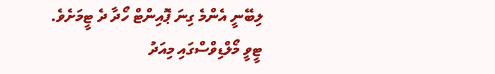ލިބޭނީ އެންމެ ގިނަ ޕޮއިންޓް ހޯދާ ދެ ޓީމަށެވެ.
ޓީވީ މޯލްޑިވްސްގައި މިއަދު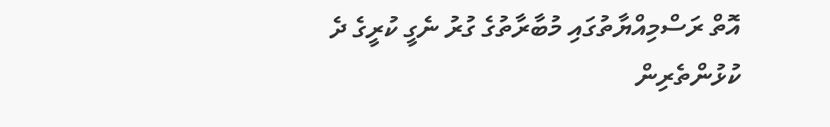އޮތް ރަސްމިއްޔާތުގައި މުބާރާތުގެ ގުރު ނެގީ ކުރީގެ ދެ ކުޅުންތެރިން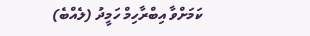ކަމަށްވާ އިބްރާހިމް ހަމީދު (ލެއްބެ)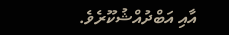އާއި އަބްދުއްޝުކޫރެވެ.